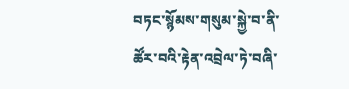བཏང་སྙོམས་གསུམ་སྐྱེ་བ་ནི་ཚོར་བའི་རྟེན་འབྲེལ་ཏེ་བཞི་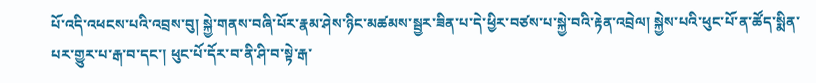པོ་འདི་འཕངས་པའི་འབྲས་བུ། སྐྱེ་གནས་བཞི་པོར་རྣམ་ཤེས་ཉིང་མཚམས་སྦྱར་ཟིན་པ་དེ་ཕྱིར་བཙས་པ་སྐྱེ་བའི་རྟེན་འབྲེལ། སྐྱེས་པའི་ཕུང་པོ་ན་ཚོད་སྨིན་པར་གྱུར་པ་རྒ་བ་དང་། ཕུང་པོ་དོར་བ་ནི་ཤི་བ་སྟེ་རྒ་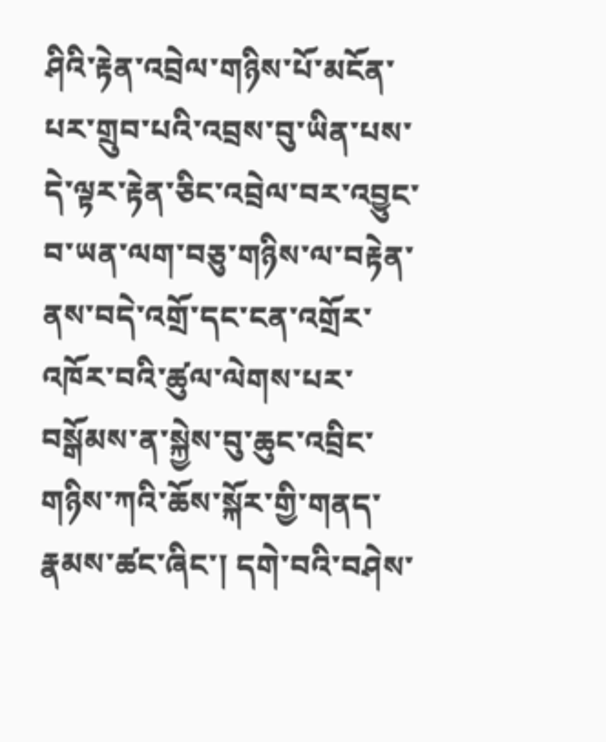ཤིའི་རྟེན་འབྲེལ་གཉིས་པོ་མངོན་པར་གྲུབ་པའི་འབྲས་བུ་ཡིན་པས་དེ་ལྟར་རྟེན་ཅིང་འབྲེལ་བར་འབྱུང་བ་ཡན་ལག་བཅུ་གཉིས་ལ་བརྟེན་ནས་བདེ་འགྲོ་དང་ངན་འགྲོར་འཁོར་བའི་ཚུལ་ལེགས་པར་བསྒོམས་ན་སྐྱེས་བུ་ཆུང་འབྲིང་གཉིས་ཀའི་ཆོས་སྐོར་གྱི་གནད་རྣམས་ཚང་ཞིང་། དགེ་བའི་བཤེས་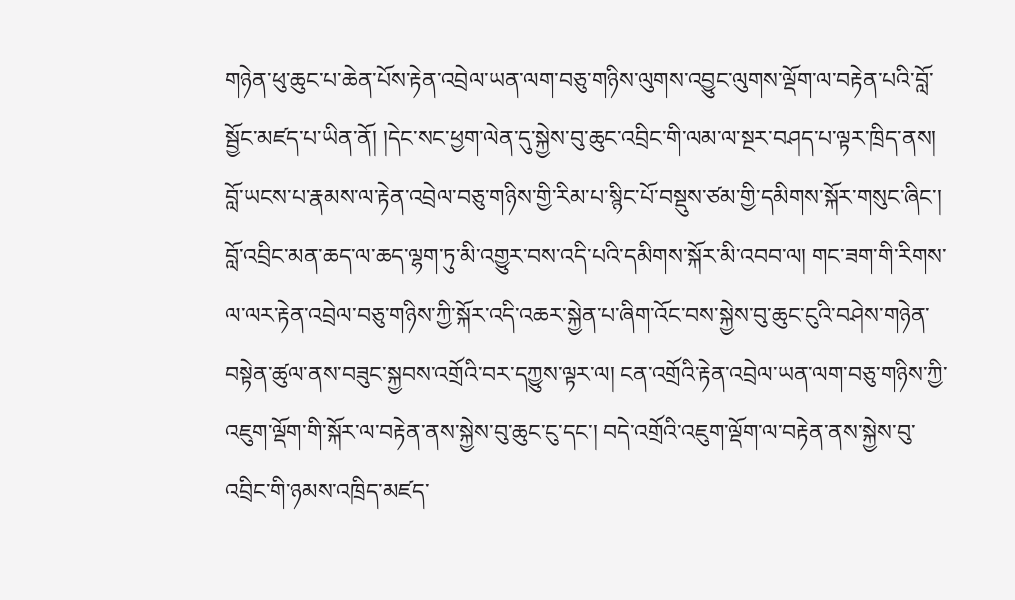གཉེན་ཕུ་ཆུང་པ་ཆེན་པོས་རྟེན་འབྲེལ་ཡན་ལག་བཅུ་གཉིས་ལུགས་འབྱུང་ལུགས་ལྡོག་ལ་བརྟེན་པའི་བློ་སྦྱོང་མཛད་པ་ཡིན་ནོ། །དེང་སང་ཕྱག་ལེན་དུ་སྐྱེས་བུ་ཆུང་འབྲིང་གི་ལམ་ལ་སྔར་བཤད་པ་ལྟར་ཁྲིད་ནས། བློ་ཡངས་པ་རྣམས་ལ་རྟེན་འབྲེལ་བཅུ་གཉིས་གྱི་རིམ་པ་སྙིང་པོ་བསྡུས་ཙམ་གྱི་དམིགས་སྐོར་གསུང་ཞིང་། བློ་འབྲིང་མན་ཆད་ལ་ཆད་ལྷག་ཏུ་མི་འགྱུར་བས་འདི་པའི་དམིགས་སྐོར་མི་འབབ་ལ། གང་ཟག་གི་རིགས་ལ་ལར་རྟེན་འབྲེལ་བཅུ་གཉིས་ཀྱི་སྐོར་འདི་འཆར་སྐྱེན་པ་ཞིག་འོང་བས་སྐྱེས་བུ་ཆུང་ངུའི་བཤེས་གཉེན་བསྟེན་ཚུལ་ནས་བཟུང་སྐྱབས་འགྲོའི་བར་དཀྱུས་ལྟར་ལ། ངན་འགྲོའི་རྟེན་འབྲེལ་ཡན་ལག་བཅུ་གཉིས་ཀྱི་འཇུག་ལྡོག་གི་སྐོར་ལ་བརྟེན་ནས་སྐྱེས་བུ་ཆུང་ངུ་དང་། བདེ་འགྲོའི་འཇུག་ལྡོག་ལ་བརྟེན་ནས་སྐྱེས་བུ་འབྲིང་གི་ཉམས་འཁྲིད་མཛད་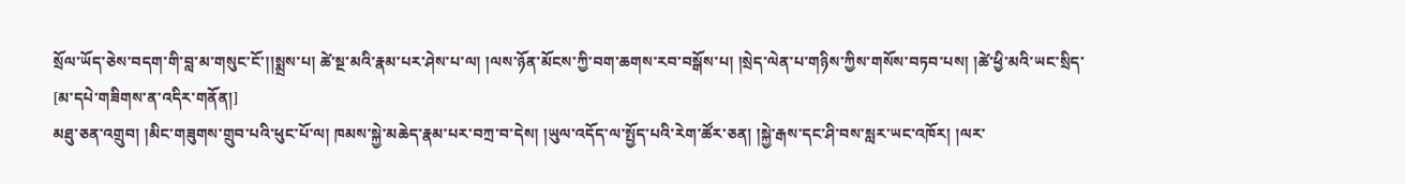སྲོལ་ཡོད་ཅེས་བདག་གི་བླ་མ་གསུང་ངོ་།།སྨྲས་པ། ཚེ་སྔ་མའི་རྣམ་པར་ཤེས་པ་ལ། །ལས་ཉོན་མོངས་ཀྱི་བག་ཆགས་རབ་བསྒོས་པ། །སྲེད་ལེན་པ་གཉིས་ཀྱིས་གསོས་བཏབ་པས། །ཚེ་ཕྱི་མའི་ཡང་སྲིད་
[མ་དཔེ་གཟིགས་ན་འདིར་གནོན།]
མཐུ་ཅན་འགྲུབ། །མིང་གཟུགས་གྲུབ་པའི་ཕུང་པོ་ལ། ཁམས་སྐྱེ་མཆེད་རྣམ་པར་བཀྲ་བ་དེས། །ཡུལ་འདོད་ལ་སྤྱོད་པའི་རེག་ཚོར་ཅན། །སྐྱེ་རྒས་དང་ཤི་བས་སླར་ཡང་འཁོར། །ལར་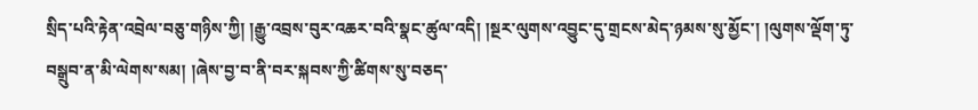སྲིད་པའི་རྟེན་འབྲེལ་བཅུ་གཉིས་ཀྱི། །རྒྱུ་འབྲས་བུར་འཆར་བའི་སྣང་ཚུལ་འདི། །སྔར་ལུགས་འབྱུང་དུ་གྲངས་མེད་ཉམས་སུ་མྱོང་། །ལུགས་ལྡོག་ཏུ་བསྒྲུབ་ན་མི་ལེགས་སམ། །ཞེས་བྱ་བ་ནི་བར་སྐབས་ཀྱི་ཚིགས་སུ་བཅད་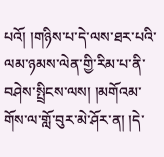པའོ། །གཉིས་པ་དེ་ལས་ཐར་པའི་ལམ་ཉམས་ལེན་གྱི་རིམ་པ་ནི་བཤེས་སྤྲིངས་ལས། །མགོའམ་གོས་ལ་གློ་བུར་མེ་ཤོར་ན། །དེ་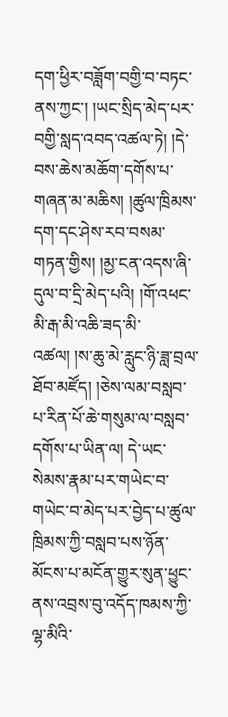དག་ཕྱིར་བཟློག་བགྱི་བ་བཏང་ནས་ཀྱང་། །ཡང་སྲིད་མེད་པར་བགྱི་སླད་འབད་འཚལ་ཏེ། །དེ་བས་ཆེས་མཆོག་དགོས་པ་གཞན་མ་མཆིས། །ཚུལ་ཁྲིམས་དག་དང་ཤེས་རབ་བསམ་གཏན་གྱིས། །མྱ་ངན་འདས་ཞི་དུལ་བ་དྲི་མེད་པའི། །གོ་འཕང་མི་རྒ་མི་འཆི་ཟད་མི་འཚལ། །ས་ཆུ་མེ་རླུང་ཉི་ཟླ་བྲལ་ཐོབ་མཛོད། །ཅེས་ལམ་བསླབ་པ་རིན་པོ་ཆེ་གསུམ་ལ་བསླབ་དགོས་པ་ཡིན་ལ། དེ་ཡང་སེམས་རྣམ་པར་གཡེང་བ་གཡེང་བ་མེད་པར་བྱེད་པ་ཚུལ་ཁྲིམས་ཀྱི་བསླབ་པས་ཉོན་མོངས་པ་མངོན་གྱུར་སུན་ཕྱུང་ནས་འབྲས་བུ་འདོད་ཁམས་ཀྱི་ལྷ་མིའི་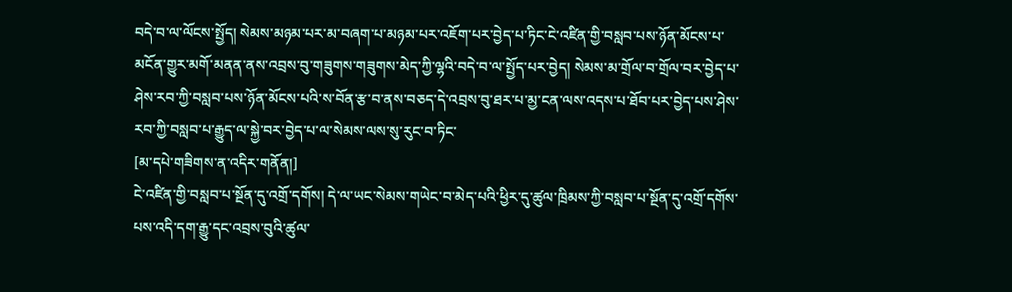བདེ་བ་ལ་ལོངས་སྤྱོད། སེམས་མཉམ་པར་མ་བཞག་པ་མཉམ་པར་འཇོག་པར་བྱེད་པ་ཏིང་ངེ་འཛིན་གྱི་བསླབ་པས་ཉོན་མོངས་པ་མངོན་གྱུར་མགོ་མནན་ནས་འབྲས་བུ་གཟུགས་གཟུགས་མེད་ཀྱི་ལྷའི་བདེ་བ་ལ་སྤྱོད་པར་བྱེད། སེམས་མ་གྲོལ་བ་གྲོལ་བར་བྱེད་པ་ཤེས་རབ་ཀྱི་བསླབ་པས་ཉོན་མོངས་པའི་ས་བོན་རྩ་བ་ནས་བཅད་དེ་འབྲས་བུ་ཐར་པ་མྱ་ངན་ལས་འདས་པ་ཐོབ་པར་བྱེད་པས་ཤེས་རབ་ཀྱི་བསླབ་པ་རྒྱུད་ལ་སྐྱེ་བར་བྱེད་པ་ལ་སེམས་ལས་སུ་རུང་བ་ཏིང་
[མ་དཔེ་གཟིགས་ན་འདིར་གནོན།]
ངེ་འཛིན་གྱི་བསླབ་པ་སྔོན་དུ་འགྲོ་དགོས། དེ་ལ་ཡང་སེམས་གཡེང་བ་མེད་པའི་ཕྱིར་དུ་ཚུལ་ཁྲིམས་ཀྱི་བསླབ་པ་སྔོན་དུ་འགྲོ་དགོས་པས་འདི་དག་རྒྱུ་དང་འབྲས་བུའི་ཚུལ་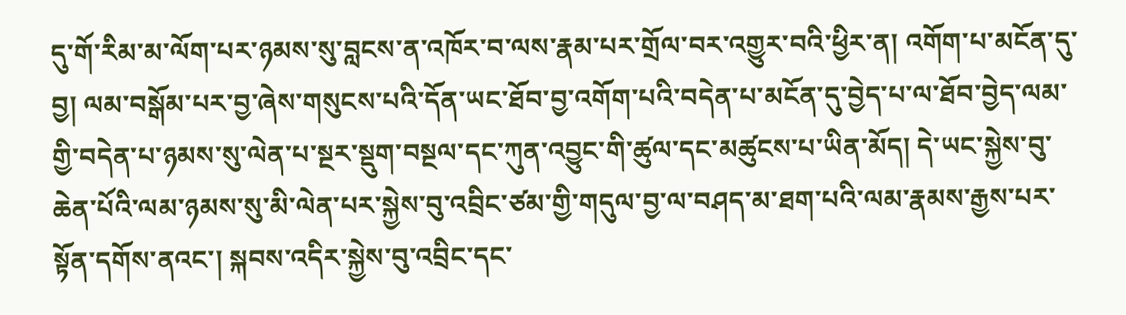དུ་གོ་རིམ་མ་ལོག་པར་ཉམས་སུ་བླངས་ན་འཁོར་བ་ལས་རྣམ་པར་གྲོལ་བར་འགྱུར་བའི་ཕྱིར་ན། འགོག་པ་མངོན་དུ་བྱ། ལམ་བསྒོམ་པར་བྱ་ཞེས་གསུངས་པའི་དོན་ཡང་ཐོབ་བྱ་འགོག་པའི་བདེན་པ་མངོན་དུ་བྱེད་པ་ལ་ཐོབ་བྱེད་ལམ་གྱི་བདེན་པ་ཉམས་སུ་ལེན་པ་སྔར་སྡུག་བསྔལ་དང་ཀུན་འབྱུང་གི་ཚུལ་དང་མཚུངས་པ་ཡིན་མོད། དེ་ཡང་སྐྱེས་བུ་ཆེན་པོའི་ལམ་ཉམས་སུ་མི་ལེན་པར་སྐྱེས་བུ་འབྲིང་ཙམ་གྱི་གདུལ་བྱ་ལ་བཤད་མ་ཐག་པའི་ལམ་རྣམས་རྒྱས་པར་སྟོན་དགོས་ནའང་། སྐབས་འདིར་སྐྱེས་བུ་འབྲིང་དང་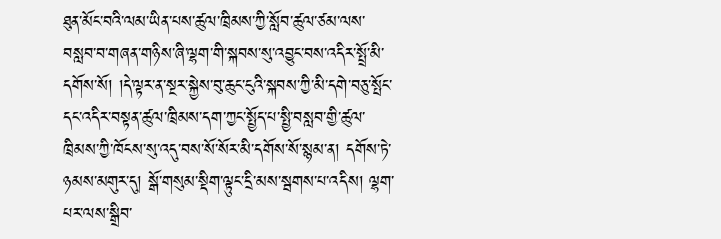ཐུན་མོང་བའི་ལམ་ཡིན་པས་ཚུལ་ཁྲིམས་ཀྱི་སློབ་ཚུལ་ཙམ་ལས་བསླབ་བ་གཞན་གཉིས་ཞི་ལྷག་གི་སྐབས་སུ་འབྱུང་བས་འདིར་སྤྲོ་མི་དགོས་སོ། །དེ་ལྟར་ན་སྔར་སྐྱེས་བུ་ཆུང་ངུའི་སྐབས་ཀྱི་མི་དགེ་བཅུ་སྤོང་དང་འདིར་བསྟན་ཚུལ་ཁྲིམས་དག་ཀྱང་སྤྱོད་པ་སྤྱི་བསླབ་གྱི་ཚུལ་ཁྲིམས་ཀྱི་ཁོངས་སུ་འདུ་བས་སོ་སོར་མི་དགོས་སོ་སྙམ་ན། དགོས་ཏེ་ཉམས་མགུར་དུ། སྒོ་གསུམ་སྡིག་ལྟུང་དྲི་མས་སྦགས་པ་འདིས། ལྷག་པར་ལས་སྒྲིབ་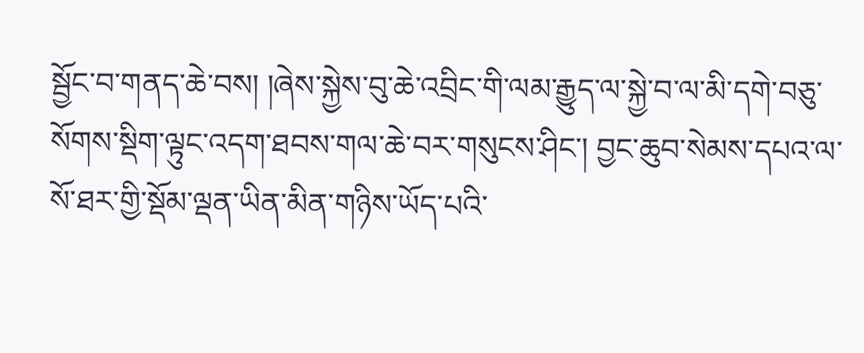སྦྱོང་བ་གནད་ཆེ་བས། །ཞེས་སྐྱེས་བུ་ཆེ་འབྲིང་གི་ལམ་རྒྱུད་ལ་སྐྱེ་བ་ལ་མི་དགེ་བཅུ་སོགས་སྡིག་ལྟུང་འདག་ཐབས་གལ་ཆེ་བར་གསུངས་ཤིང་། བྱང་ཆུབ་སེམས་དཔའ་ལ་སོ་ཐར་གྱི་སྡོམ་ལྡན་ཡིན་མིན་གཉིས་ཡོད་པའི་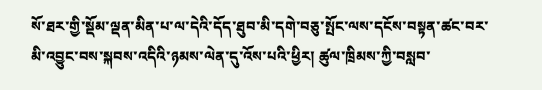སོ་ཐར་གྱི་སྡོམ་ལྡན་མིན་པ་ལ་དེའི་དོད་ཐུབ་མི་དགེ་བཅུ་སྤོང་ལས་དངོས་བསྟན་ཚང་བར་མི་འབྱུང་བས་སྐབས་འདིའི་ཉམས་ལེན་དུ་འོས་པའི་ཕྱིར། ཚུལ་ཁྲིམས་ཀྱི་བསླབ་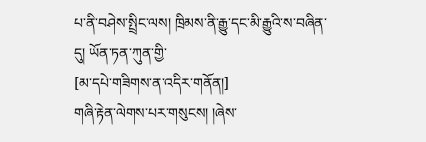པ་ནི་བཤེས་སྤྲིང་ལས། ཁྲིམས་ནི་རྒྱུ་དང་མི་རྒྱུའི་ས་བཞིན་དུ། ཡོན་ཏན་ཀུན་གྱི་
[མ་དཔེ་གཟིགས་ན་འདིར་གནོན།]
གཞི་རྟེན་ལེགས་པར་གསུངས། །ཞེས་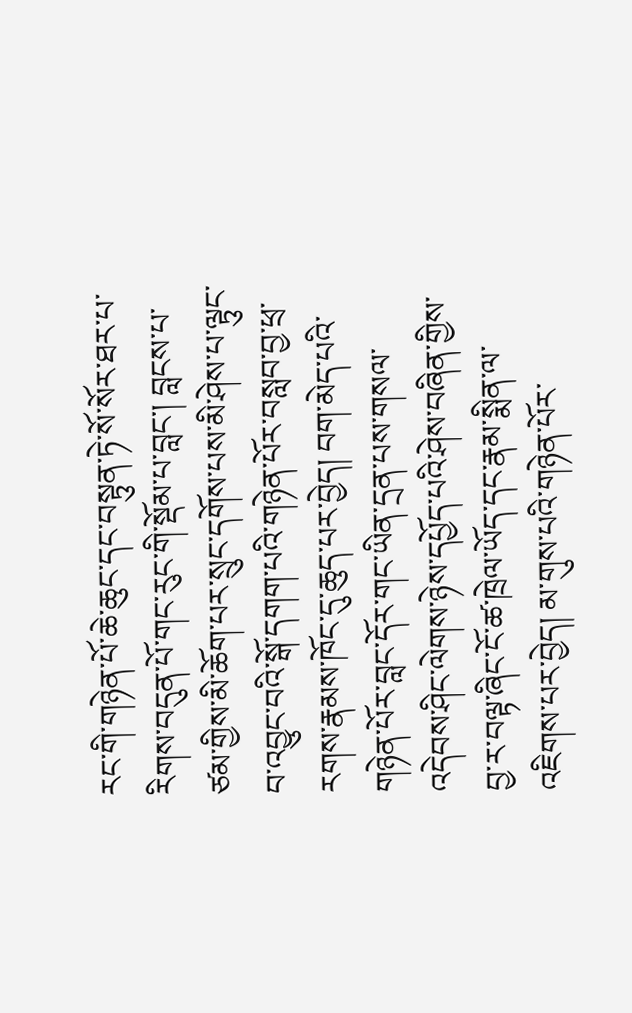རང་གི་གཉེན་པོ་ཆེ་ཆུང་དང་བསྟུན་ཏེ་སོ་སོར་ཐར་པ་རིགས་བདུན་པོ་གང་རུང་གི་སྡོམ་པ་བླང་། བླངས་པ་ཙམ་གྱིས་མི་ཆོག་པར་སྲུང་དགོས་པས་མི་ཤེས་པ་ལྟུང་བ་འབྱུང་བའི་སྒོ་དགག་པའི་གཉེན་པོར་བསླབ་བྱ་ཕྲ་རགས་རྣམས་ཁོང་དུ་ཆུད་པར་བྱེད། བག་མེད་པའི་གཉེན་པོར་བླང་དོར་གང་ཡིན་དྲན་པས་གསལ་འདེབས་ཤིང་ལེགས་ཉེས་དཔྱོད་པའི་ཤེས་བཞིན་གྱིས་བྱ་ར་བལྟ་ཞིང་ངོ་ཚ་ཁྲེལ་ཡོད་དང་རྣམ་སྨིན་ལ་འཇིགས་པར་བྱེད། མ་གུས་པའི་གཉེན་པོར་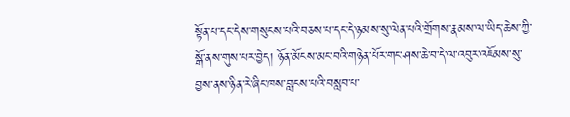སྟོན་པ་དང་དེས་གསུངས་པའི་བཅས་པ་དང་དེ་ཉམས་སུ་ལེན་པའི་གྲོགས་རྣམས་ལ་ཡིད་ཆེས་ཀྱི་སྒོ་ནས་གུས་པར་བྱེད། ཉོན་མོངས་མང་བའི་གཉེན་པོར་གང་ཤས་ཆེ་བ་དེ་ལ་འབུར་འཇོམས་སུ་བྱས་ནས་ཉིན་རེ་ཞིང་ཁས་བླངས་པའི་བསླབ་པ་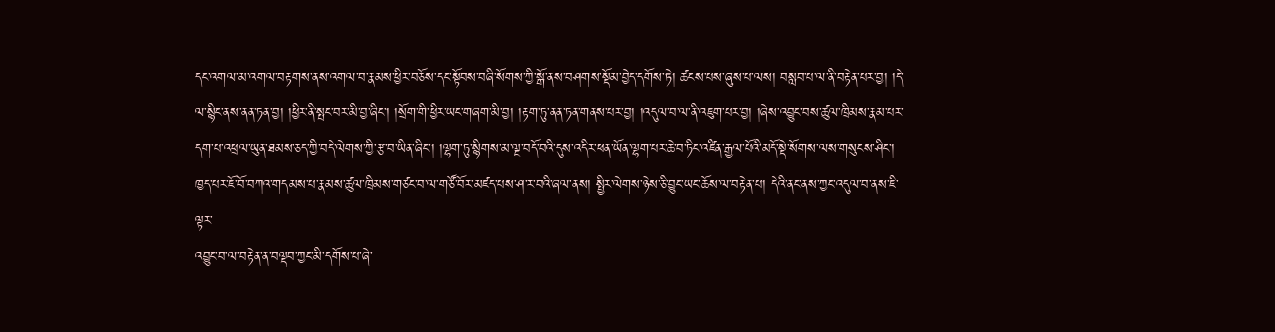དང་འགལ་མ་འགལ་བརྟགས་ནས་འགལ་བ་རྣམས་ཕྱིར་བཅོས་དང་སྟོབས་བཞི་སོགས་ཀྱི་སྒོ་ནས་བཤགས་སྡོམ་བྱེད་དགོས་ཏེ། ཚངས་པས་ཞུས་པ་ལས། བསླབ་པ་ལ་ནི་བརྟེན་པར་བྱ། །དེ་ལ་སྙིང་ནས་ནན་ཏན་བྱ། །ཕྱིར་ནི་སྤང་བར་མི་བྱ་ཞིང་། །སྲོག་གི་ཕྱིར་ཡང་གཞག་མི་བྱ། །རྟག་ཏུ་ནན་ཏན་གནས་པར་བྱ། །འདུལ་བ་ལ་ནི་འཇུག་པར་བྱ། །ཞེས་འབྱུང་བས་ཚུལ་ཁྲིམས་རྣམ་པར་དག་པ་འཕྲལ་ཡུན་ཐམས་ཅད་ཀྱི་བདེ་ལེགས་ཀྱི་རྩ་བ་ཡིན་ཞིང་། །ལྷག་ཏུ་སྙིགས་མ་ལྔ་བདོ་བའི་དུས་འདིར་ཕན་ཡོན་ལྷག་པར་ཆེ་བ་ཏིང་འཛིན་རྒྱལ་པོའི་མདོ་སྡེ་སོགས་ལས་གསུངས་ཤིང་། ཁྱད་པར་ཇོ་བོ་བཀའ་གདམས་པ་རྣམས་ཚུལ་ཁྲིམས་གཙང་བ་ལ་གཙོ་བོར་མཛད་པས་ཤ་ར་བའི་ཞལ་ནས། སྤྱིར་ལེགས་ཉེས་ཅི་བྱུང་ཡང་ཆོས་ལ་བརྟེན་པ། དེའི་ནང་ནས་ཀྱང་འདུལ་བ་ནས་ཇི་ལྟར་
འབྱུང་བ་ལ་བརྟེན་ན་བལྡབ་ཀྱང་མི་དགོས་པ་ཞེ་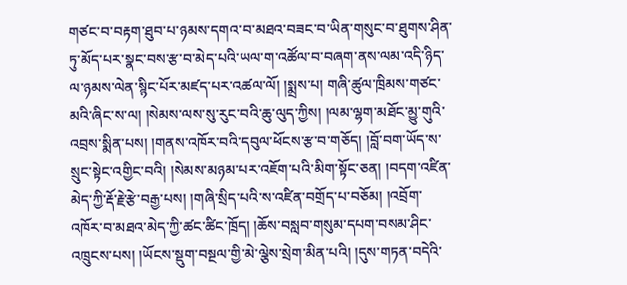གཙང་བ་བརྟག་ཐུབ་པ་ཉམས་དགའ་བ་མཐའ་བཟང་བ་ཡིན་གསུང་བ་ཐུགས་ཤིན་ཏུ་མོད་པར་སྣང་བས་རྩ་བ་མེད་པའི་ཡལ་ག་འཚོལ་བ་བཞག་ནས་ལམ་འདི་ཉིད་ལ་ཉམས་ལེན་སྙིང་པོར་མཛད་པར་འཚལ་ལོ། །སྨྲས་པ། གཞི་ཚུལ་ཁྲིམས་གཙང་མའི་ཞིང་ས་ལ། །སེམས་ལས་སུ་རུང་བའི་ཆུ་ལུད་ཀྱིས། །ལམ་ལྷག་མཐོང་མྱུ་གུའི་འབྲས་སྨིན་པས། །གནས་འཁོར་བའི་དབུལ་ཕོངས་རྩ་བ་གཅོད། །བློ་བག་ཡོད་ས་སྲུང་སྟེང་འགྱིང་བའི། །སེམས་མཉམ་པར་འཇོག་པའི་མིག་སྟོང་ཅན། །བདག་འཛིན་མེད་ཀྱི་རྡོ་རྗེ་རྩེ་བརྒྱ་པས། །གཞི་སྲིད་པའི་ས་འཛིན་བགྲོད་པ་བཅོམ། །འབྲོག་འཁོར་བ་མཐའ་མེད་ཀྱི་ཚང་ཚིང་ཁྲོད། །ཆོས་བསླབ་གསུམ་དཔག་བསམ་ཤིང་འཁྲུངས་པས། །ཡོངས་སྡུག་བསྔལ་གྱི་མེ་ལྕེས་སྲེག་མིན་པའི། །དུས་གཏན་བདེའི་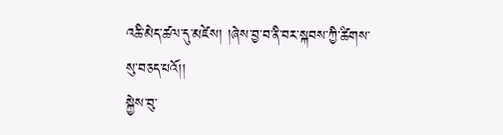འཆི་མེད་ཚལ་དུ་མཛེས། །ཞེས་བྱ་བ་ནི་བར་སྐབས་ཀྱི་ཚིགས་སུ་བཅད་པའོ།།
སྐྱེས་བུ་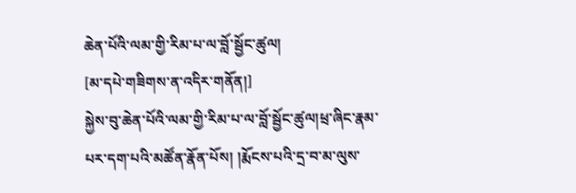ཆེན་པོའི་ལམ་གྱི་རིམ་པ་ལ་བློ་སྦྱོང་ཚུལ།
[མ་དཔེ་གཟིགས་ན་འདིར་གནོན།]
སྐྱེས་བུ་ཆེན་པོའི་ལམ་གྱི་རིམ་པ་ལ་བློ་སྦྱོང་ཚུལ།ཕྲ་ཞིང་རྣམ་པར་དག་པའི་མཚོན་རྣོན་པོས། །རྨོངས་པའི་དྲ་བ་མ་ལུས་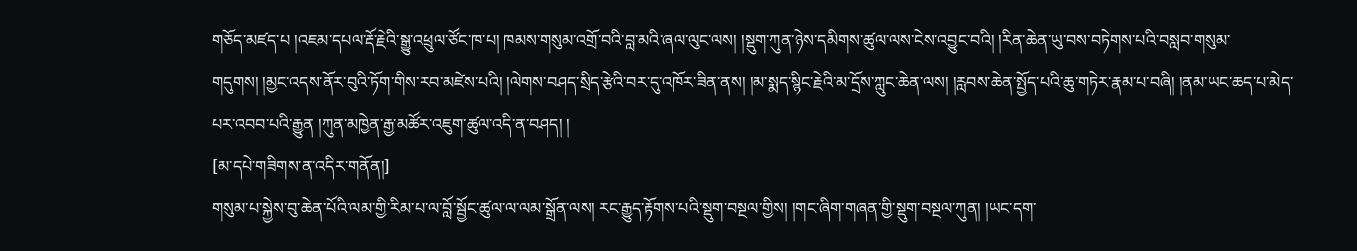གཅོད་མཛད་པ །འཇམ་དཔལ་རྡོ་རྗེའི་སྒྱུ་འཕྲུལ་ཙོང་ཁ་པ། ཁམས་གསུམ་འགྲོ་བའི་བླ་མའི་ཞལ་ལུང་ལས། །སྡུག་ཀུན་ཉེས་དམིགས་ཚུལ་ལས་ངེས་འབྱུང་བའི། །རིན་ཆེན་ཡུ་བས་བཏེགས་པའི་བསླབ་གསུམ་གདུགས། །མྱང་འདས་ནོར་བུའི་ཏོག་གིས་རབ་མཛེས་པའི། །ལེགས་བཤད་སྲིད་རྩེའི་བར་དུ་འཁོར་ཟིན་ནས། །མ་སྨད་སྙིང་རྗེའི་མ་དྲོས་ཀླུང་ཆེན་ལས། །རླབས་ཆེན་སྤྱོད་པའི་ཆུ་གཏེར་རྣམ་པ་བཞི། །ནམ་ཡང་ཆད་པ་མེད་པར་འབབ་པའི་རྒྱུན །ཀུན་མཁྱེན་རྒྱ་མཚོར་འཇུག་ཚུལ་འདི་ན་བཤད། །
[མ་དཔེ་གཟིགས་ན་འདིར་གནོན།]
གསུམ་པ་སྐྱེས་བུ་ཆེན་པོའི་ལམ་གྱི་རིམ་པ་ལ་བློ་སྦྱོང་ཚུལ་ལ་ལམ་སྒྲོན་ལས། རང་རྒྱུད་རྟོགས་པའི་སྡུག་བསྔལ་གྱིས། །གང་ཞིག་གཞན་གྱི་སྡུག་བསྔལ་ཀུན། །ཡང་དག་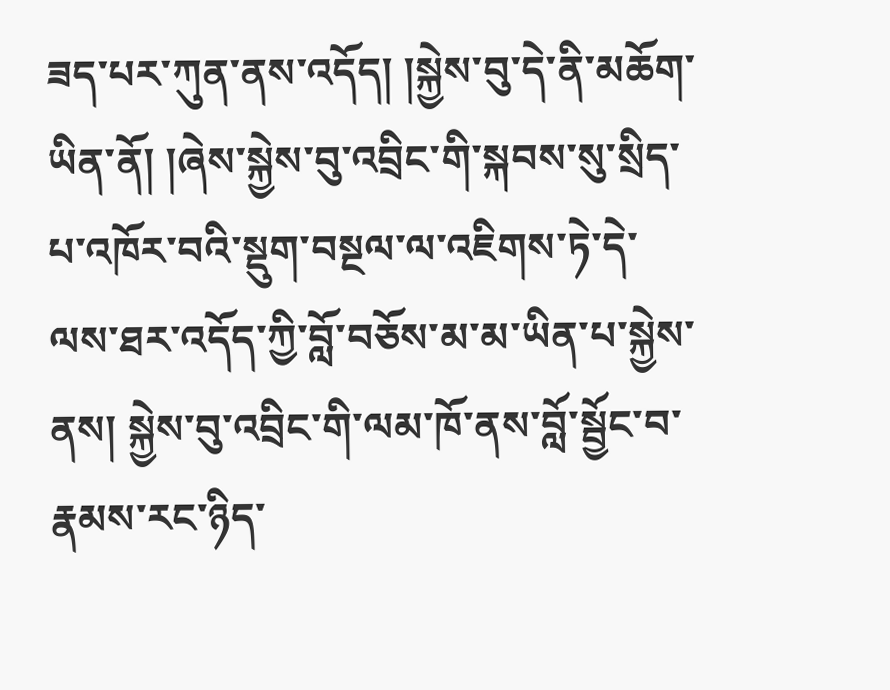ཟད་པར་ཀུན་ནས་འདོད། །སྐྱེས་བུ་དེ་ནི་མཆོག་ཡིན་ནོ། །ཞེས་སྐྱེས་བུ་འབྲིང་གི་སྐབས་སུ་སྲིད་པ་འཁོར་བའི་སྡུག་བསྔལ་ལ་འཇིགས་ཏེ་དེ་ལས་ཐར་འདོད་ཀྱི་བློ་བཅོས་མ་མ་ཡིན་པ་སྐྱེས་ནས། སྐྱེས་བུ་འབྲིང་གི་ལམ་ཁོ་ནས་བློ་སྦྱོང་བ་རྣམས་རང་ཉིད་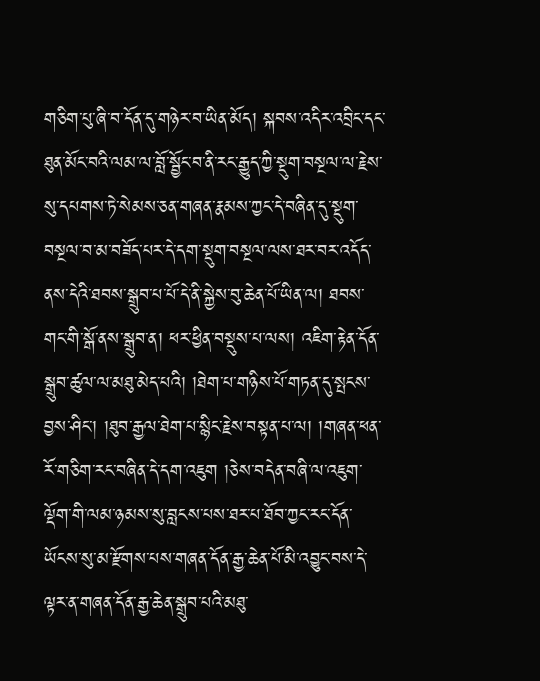གཅིག་པུ་ཞི་བ་དོན་དུ་གཉེར་བ་ཡིན་མོད། སྐབས་འདིར་འབྲིང་དང་ཐུན་མོང་བའི་ལམ་ལ་བློ་སྦྱོང་བ་ནི་རང་རྒྱུད་ཀྱི་སྡུག་བསྔལ་ལ་རྗེས་སུ་དཔགས་ཏེ་སེམས་ཅན་གཞན་རྣམས་ཀྱང་དེ་བཞིན་དུ་སྡུག་བསྔལ་བ་མ་བཟོད་པར་དེ་དག་སྡུག་བསྔལ་ལས་ཐར་བར་འདོད་ནས་དེའི་ཐབས་སྒྲུབ་པ་པོ་དེ་ནི་སྐྱེས་བུ་ཆེན་པོ་ཡིན་ལ། ཐབས་གང་གི་སྒོ་ནས་སྒྲུབ་ན། ཕར་ཕྱིན་བསྡུས་པ་ལས། འཇིག་རྟེན་དོན་སྒྲུབ་ཚུལ་ལ་མཐུ་མེད་པའི། །ཐེག་པ་གཉིས་པོ་གཏན་དུ་སྤངས་བྱས་ཤིང་། །ཐུབ་རྒྱལ་ཐེག་པ་སྙིང་རྗེས་བསྟན་པ་ལ། །གཞན་ཕན་རོ་གཅིག་རང་བཞིན་དེ་དག་འཇུག །ཅེས་བདེན་བཞི་ལ་འཇུག་ལྡོག་གི་ལམ་ཉམས་སུ་བླངས་པས་ཐར་པ་ཐོབ་ཀྱང་རང་དོན་ཡོངས་སུ་མ་རྫོགས་པས་གཞན་དོན་རྒྱ་ཆེན་པོ་མི་འབྱུང་བས་དེ་ལྟར་ན་གཞན་དོན་རྒྱ་ཆེན་སྒྲུབ་པའི་མཐུ་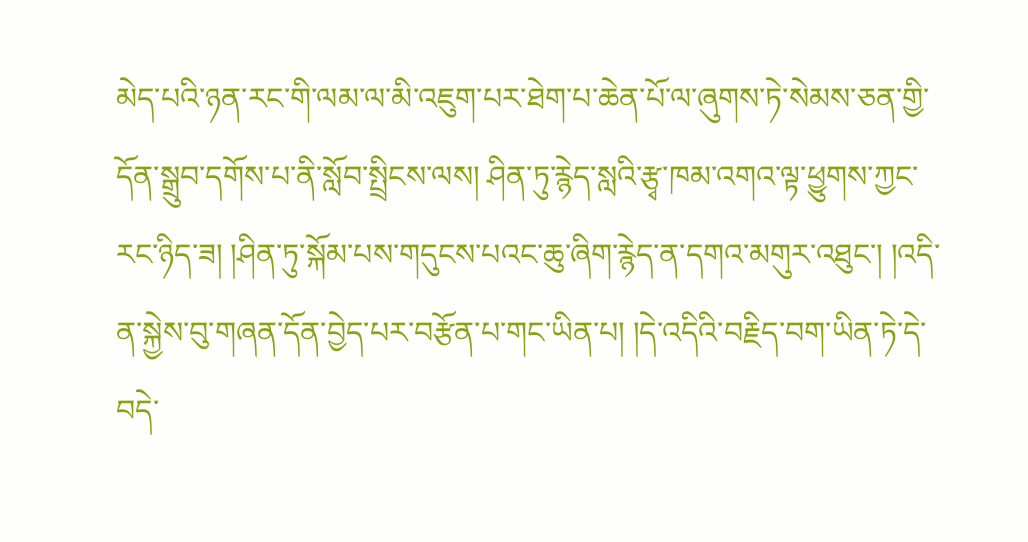མེད་པའི་ཉན་རང་གི་ལམ་ལ་མི་འཇུག་པར་ཐེག་པ་ཆེན་པོ་ལ་ཞུགས་ཏེ་སེམས་ཅན་གྱི་དོན་སྒྲུབ་དགོས་པ་ནི་སློབ་སྤྲིངས་ལས། ཤིན་ཏུ་རྙེད་སླའི་རྩྭ་ཁམ་འགའ་ལྟ་ཕྱུགས་ཀྱང་རང་ཉིད་ཟ། །ཤིན་ཏུ་སྐོམ་པས་གདུངས་པའང་ཆུ་ཞིག་རྙེད་ན་དགའ་མགུར་འཐུང་། །འདི་ན་སྐྱེས་བུ་གཞན་དོན་བྱེད་པར་བརྩོན་པ་གང་ཡིན་པ། །དེ་འདིའི་བརྗིད་བག་ཡིན་ཏེ་དེ་བདེ་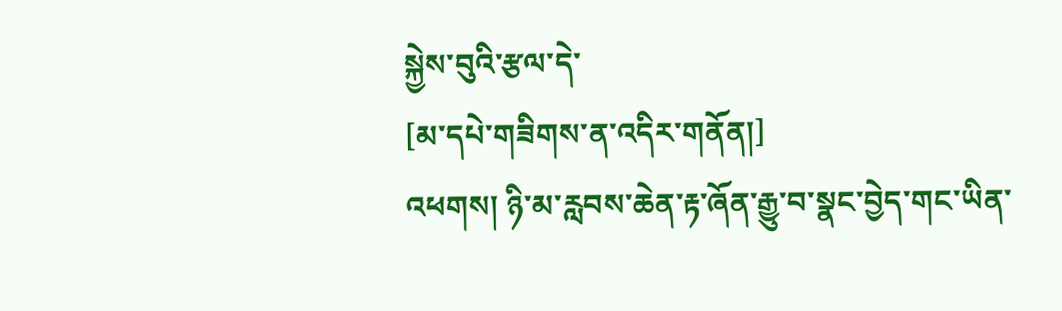སྐྱེས་བུའི་རྩལ་དེ་
[མ་དཔེ་གཟིགས་ན་འདིར་གནོན།]
འཕགས། ཉི་མ་རླབས་ཆེན་རྟ་ཞོན་རྒྱུ་བ་སྣང་བྱེད་གང་ཡིན་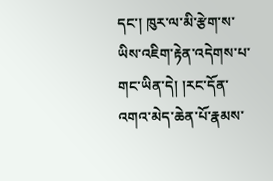དང་། ཁུར་ལ་མི་རྩེག་ས་ཡིས་འཇིག་རྟེན་འདེགས་པ་གང་ཡིན་དེ། །རང་དོན་འགའ་མེད་ཆེན་པོ་རྣམས་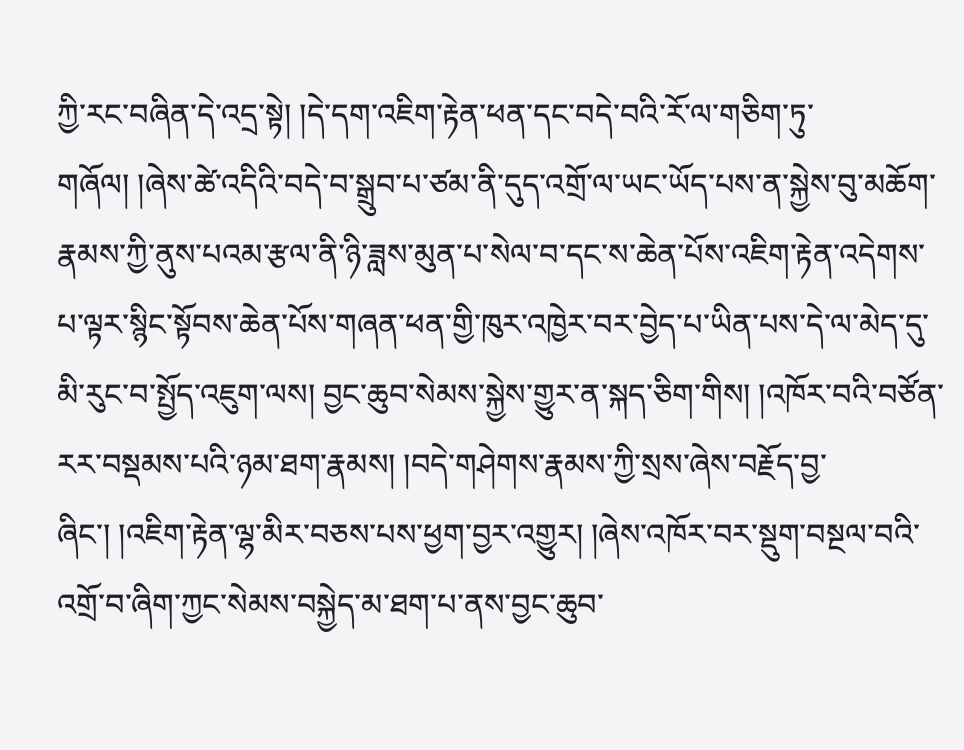ཀྱི་རང་བཞིན་དེ་འདྲ་སྟེ། །དེ་དག་འཇིག་རྟེན་ཕན་དང་བདེ་བའི་རོ་ལ་གཅིག་ཏུ་གཞོལ། །ཞེས་ཚེ་འདིའི་བདེ་བ་སྒྲུབ་པ་ཙམ་ནི་དུད་འགྲོ་ལ་ཡང་ཡོད་པས་ན་སྐྱེས་བུ་མཆོག་རྣམས་ཀྱི་ནུས་པའམ་རྩལ་ནི་ཉི་ཟླས་མུན་པ་སེལ་བ་དང་ས་ཆེན་པོས་འཇིག་རྟེན་འདེགས་པ་ལྟར་སྙིང་སྟོབས་ཆེན་པོས་གཞན་ཕན་གྱི་ཁུར་འཁྱེར་བར་བྱེད་པ་ཡིན་པས་དེ་ལ་མེད་དུ་མི་རུང་བ་སྤྱོད་འཇུག་ལས། བྱང་ཆུབ་སེམས་སྐྱེས་གྱུར་ན་སྐད་ཅིག་གིས། །འཁོར་བའི་བཙོན་རར་བསྡམས་པའི་ཉམ་ཐག་རྣམས། །བདེ་གཤེགས་རྣམས་ཀྱི་སྲས་ཞེས་བརྗོད་བྱ་ཞིང་། །འཇིག་རྟེན་ལྷ་མིར་བཅས་པས་ཕྱག་བྱར་འགྱུར། །ཞེས་འཁོར་བར་སྡུག་བསྔལ་བའི་འགྲོ་བ་ཞིག་ཀྱང་སེམས་བསྐྱེད་མ་ཐག་པ་ནས་བྱང་ཆུབ་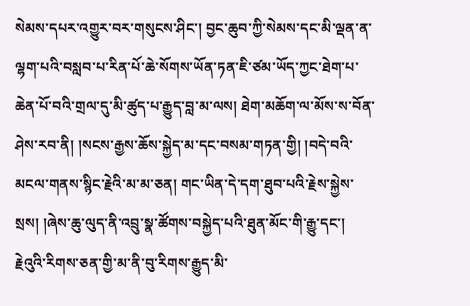སེམས་དཔར་འགྱུར་བར་གསུངས་ཤིང་། བྱང་ཆུབ་ཀྱི་སེམས་དང་མི་ལྡན་ན་ལྷག་པའི་བསླབ་པ་རིན་པོ་ཆེ་སོགས་ཡོན་ཏན་ཇི་ཙམ་ཡོད་ཀྱང་ཐེག་པ་ཆེན་པོ་བའི་གྲལ་དུ་མི་ཚུད་པ་རྒྱུད་བླ་མ་ལས། ཐེག་མཆོག་ལ་མོས་ས་བོན་ཤེས་རབ་ནི། །སངས་རྒྱས་ཆོས་སྐྱེད་མ་དང་བསམ་གཏན་གྱི། །བདེ་བའི་མངལ་གནས་སྙིང་རྗེའི་མ་མ་ཅན། གང་ཡིན་དེ་དག་ཐུབ་པའི་རྗེས་སྐྱེས་སྲས། །ཞེས་ཆུ་ལུད་ནི་འབྲུ་སྣ་ཚོགས་བསྐྱེད་པའི་ཐུན་མོང་གི་རྒྱུ་དང་། རྗེའུའི་རིགས་ཅན་གྱི་མ་ནི་བུ་རིགས་རྒྱུད་མི་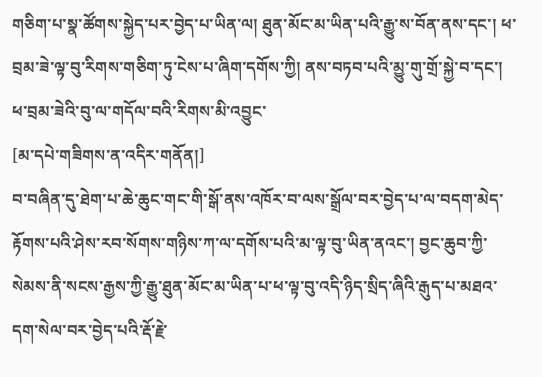གཅིག་པ་སྣ་ཚོགས་སྐྱེད་པར་བྱེད་པ་ཡིན་ལ། ཐུན་མོང་མ་ཡིན་པའི་རྒྱུ་ས་བོན་ནས་དང་། ཕ་བྲམ་ཟེ་ལྟ་བུ་རིགས་གཅིག་ཏུ་ངེས་པ་ཞིག་དགོས་ཀྱི། ནས་བཏབ་པའི་མྱུ་གུ་གྲོ་སྐྱེ་བ་དང་། ཕ་བྲམ་ཟེའི་བུ་ལ་གདོལ་བའི་རིགས་མི་འབྱུང་
[མ་དཔེ་གཟིགས་ན་འདིར་གནོན།]
བ་བཞིན་དུ་ཐེག་པ་ཆེ་ཆུང་གང་གི་སྒོ་ནས་འཁོར་བ་ལས་སྒྲོལ་བར་བྱེད་པ་ལ་བདག་མེད་རྟོགས་པའི་ཤེས་རབ་སོགས་གཉིས་ཀ་ལ་དགོས་པའི་མ་ལྟ་བུ་ཡིན་ནའང་། བྱང་ཆུབ་ཀྱི་སེམས་ནི་སངས་རྒྱས་ཀྱི་རྒྱུ་ཐུན་མོང་མ་ཡིན་པ་ཕ་ལྟ་བུ་འདི་ཉིད་སྲིད་ཞིའི་རྒུད་པ་མཐའ་དག་སེལ་བར་བྱེད་པའི་རྡོ་རྗེ་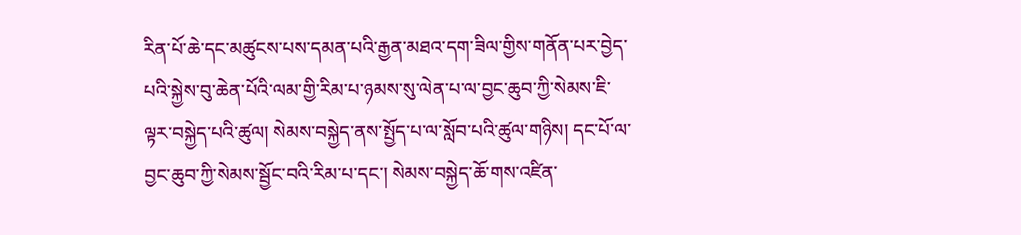རིན་པོ་ཆེ་དང་མཚུངས་པས་དམན་པའི་རྒྱན་མཐའ་དག་ཟིལ་གྱིས་གནོན་པར་བྱེད་པའི་སྐྱེས་བུ་ཆེན་པོའི་ལམ་གྱི་རིམ་པ་ཉམས་སུ་ལེན་པ་ལ་བྱང་ཆུབ་ཀྱི་སེམས་ཇི་ལྟར་བསྐྱེད་པའི་ཚུལ། སེམས་བསྐྱེད་ནས་སྤྱོད་པ་ལ་སློབ་པའི་ཚུལ་གཉིས། དང་པོ་ལ་བྱང་ཆུབ་ཀྱི་སེམས་སྦྱོང་བའི་རིམ་པ་དང་། སེམས་བསྐྱེད་ཆོ་གས་འཛིན་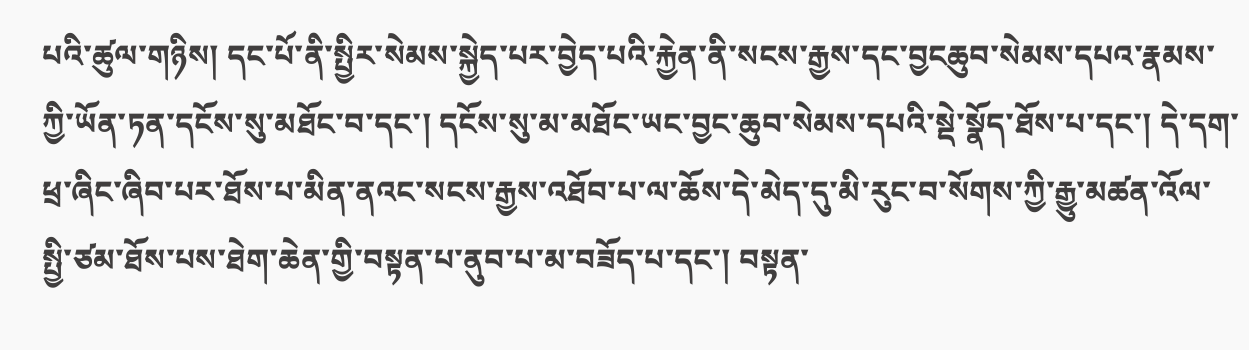པའི་ཚུལ་གཉིས། དང་པོ་ནི་སྤྱིར་སེམས་སྐྱེད་པར་བྱེད་པའི་རྐྱེན་ནི་སངས་རྒྱས་དང་བྱངཆུབ་སེམས་དཔའ་རྣམས་ཀྱི་ཡོན་ཏན་དངོས་སུ་མཐོང་བ་དང་། དངོས་སུ་མ་མཐོང་ཡང་བྱང་ཆུབ་སེམས་དཔའི་སྡེ་སྣོད་ཐོས་པ་དང་། དེ་དག་ཕྲ་ཞིང་ཞིབ་པར་ཐོས་པ་མིན་ནའང་སངས་རྒྱས་འཐོབ་པ་ལ་ཆོས་དེ་མེད་དུ་མི་རུང་བ་སོགས་ཀྱི་རྒྱུ་མཚན་འོལ་སྤྱི་ཙམ་ཐོས་པས་ཐེག་ཆེན་གྱི་བསྟན་པ་ནུབ་པ་མ་བཟོད་པ་དང་། བསྟན་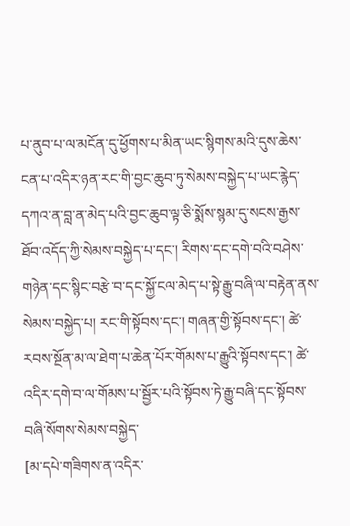པ་ནུབ་པ་ལ་མངོན་དུ་ཕྱོགས་པ་མིན་ཡང་སྙིགས་མའི་དུས་ཆེས་ངན་པ་འདིར་ཉན་རང་གི་བྱང་ཆུབ་ཏུ་སེམས་བསྐྱེད་པ་ཡང་རྙེད་དཀའ་ན་བླ་ན་མེད་པའི་བྱང་ཆུབ་ལྟ་ཅི་སྨོས་སྙམ་དུ་སངས་རྒྱས་ཐོབ་འདོད་ཀྱི་སེམས་བསྐྱེད་པ་དང་། རིགས་དང་དགེ་བའི་བཤེས་གཉེན་དང་སྙིང་བརྩེ་བ་དང་སྐྱོ་ངལ་མེད་པ་སྟེ་རྒྱུ་བཞི་ལ་བརྟེན་ནས་སེམས་བསྐྱེད་པ། རང་གི་སྟོབས་དང་། གཞན་གྱི་སྟོབས་དང་། ཚེ་རབས་སྔོན་མ་ལ་ཐེག་པ་ཆེན་པོར་གོམས་པ་རྒྱུའི་སྟོབས་དང་། ཚེ་འདིར་དགེ་བ་ལ་གོམས་པ་སྦྱོར་པའི་སྟོབས་ཏེ་རྒྱུ་བཞི་དང་སྟོབས་བཞི་སོགས་སེམས་བསྐྱེད་
[མ་དཔེ་གཟིགས་ན་འདིར་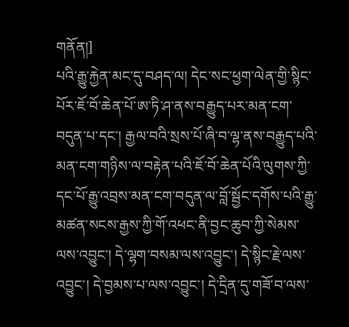གནོན།]
པའི་རྒྱུ་རྐྱེན་མང་དུ་བཤད་ལ། དེང་སང་ཕྱག་ལེན་གྱི་སྙིང་པོར་ཇོ་བོ་ཆེན་པོ་ཨ་ཏི་ཤ་ནས་བརྒྱུད་པར་མན་ངག་བདུན་པ་དང་། རྒྱལ་བའི་སྲས་པོ་ཞི་བ་ལྷ་ནས་བརྒྱུད་པའི་མན་ངག་གཉིས་ལ་བརྟེན་པའི་ཇོ་བོ་ཆེན་པོའི་ལུགས་ཀྱི་དང་པོ་རྒྱུ་འབྲས་མན་ངག་བདུན་ལ་བློ་སྦྱོང་དགོས་པའི་རྒྱུ་མཚན་སངས་རྒྱས་ཀྱི་གོ་འཕང་ནི་བྱང་ཆུབ་ཀྱི་སེམས་ལས་འབྱུང་། དེ་ལྷག་བསམ་ལས་འབྱུང་། དེ་སྙིང་རྗེ་ལས་འབྱུང་། དེ་བྱམས་པ་ལས་འབྱུང་། དེ་དྲིན་དུ་གཟོ་བ་ལས་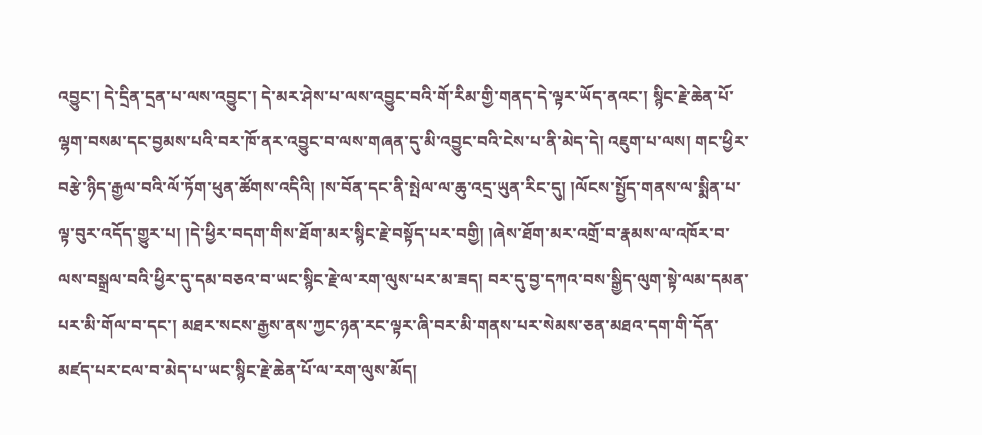འབྱུང་། དེ་དྲིན་དྲན་པ་ལས་འབྱུང་། དེ་མར་ཤེས་པ་ལས་འབྱུང་བའི་གོ་རིམ་གྱི་གནད་དེ་ལྟར་ཡོད་ནའང་། སྙིང་རྗེ་ཆེན་པོ་ལྷག་བསམ་དང་བྱམས་པའི་བར་ཁོ་ནར་འབྱུང་བ་ལས་གཞན་དུ་མི་འབྱུང་བའི་ངེས་པ་ནི་མེད་དེ། འཇུག་པ་ལས། གང་ཕྱིར་བརྩེ་ཉིད་རྒྱལ་བའི་ལོ་ཏོག་ཕུན་ཚོགས་འདིའི། །ས་བོན་དང་ནི་སྤེལ་ལ་ཆུ་འདྲ་ཡུན་རིང་དུ། །ལོངས་སྤྱོད་གནས་ལ་སྨིན་པ་ལྟ་བུར་འདོད་གྱུར་པ། །དེ་ཕྱིར་བདག་གིས་ཐོག་མར་སྙིང་རྗེ་བསྟོད་པར་བགྱི། །ཞེས་ཐོག་མར་འགྲོ་བ་རྣམས་ལ་འཁོར་བ་ལས་བསྒྲལ་བའི་ཕྱིར་དུ་དམ་བཅའ་བ་ཡང་སྙིང་རྗེ་ལ་རག་ལུས་པར་མ་ཟད། བར་དུ་བྱ་དཀའ་བས་སྒྱིད་ལུག་སྟེ་ལམ་དམན་པར་མི་གོལ་བ་དང་། མཐར་སངས་རྒྱས་ནས་ཀྱང་ཉན་རང་ལྟར་ཞི་བར་མི་གནས་པར་སེམས་ཅན་མཐའ་དག་གི་དོན་མཛད་པར་ངལ་བ་མེད་པ་ཡང་སྙིང་རྗེ་ཆེན་པོ་ལ་རག་ལུས་མོད།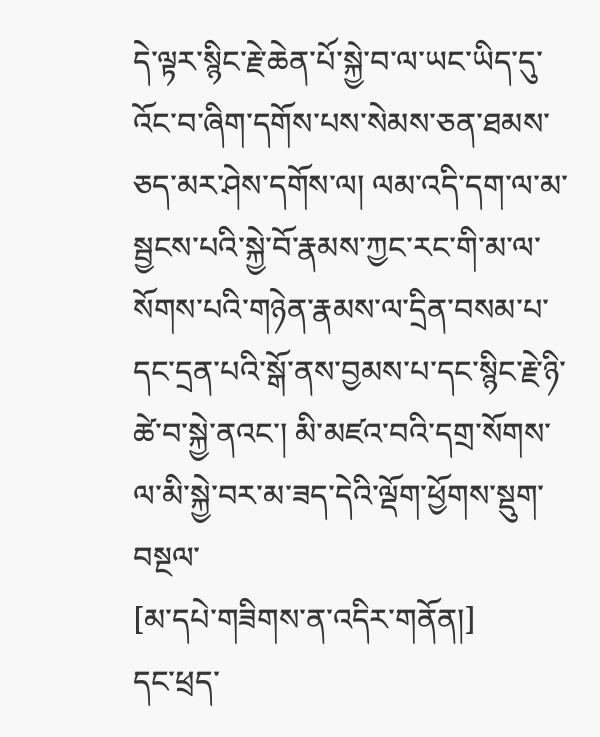དེ་ལྟར་སྙིང་རྗེ་ཆེན་པོ་སྐྱེ་བ་ལ་ཡང་ཡིད་དུ་འོང་བ་ཞིག་དགོས་པས་སེམས་ཅན་ཐམས་ཅད་མར་ཤེས་དགོས་ལ། ལམ་འདི་དག་ལ་མ་སྦྱངས་པའི་སྐྱེ་བོ་རྣམས་ཀྱང་རང་གི་མ་ལ་སོགས་པའི་གཉེན་རྣམས་ལ་དྲིན་བསམ་པ་དང་དྲན་པའི་སྒོ་ནས་བྱམས་པ་དང་སྙིང་རྗེ་ཉི་ཚེ་བ་སྐྱེ་ནའང་། མི་མཛའ་བའི་དགྲ་སོགས་ལ་མི་སྐྱེ་བར་མ་ཟད་དེའི་ལྡོག་ཕྱོགས་སྡུག་བསྔལ་
[མ་དཔེ་གཟིགས་ན་འདིར་གནོན།]
དང་ཕྲད་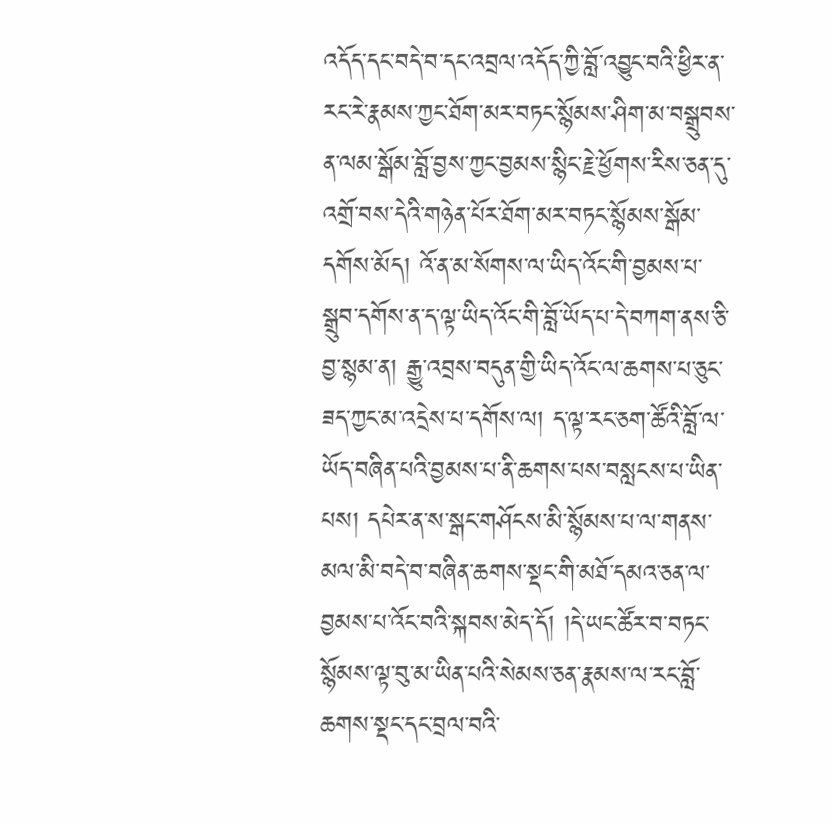འདོད་དང་བདེ་བ་དང་འབྲལ་འདོད་ཀྱི་བློ་འབྱུང་བའི་ཕྱིར་ན་རང་རེ་རྣམས་ཀྱང་ཐོག་མར་བཏང་སྙོམས་ཤིག་མ་བསྒྲུབས་ན་ལམ་སྒོམ་བློ་བྱས་ཀྱང་བྱམས་སྙིང་རྗེ་ཕྱོགས་རིས་ཅན་དུ་འགྲོ་བས་དེའི་གཉེན་པོར་ཐོག་མར་བཏང་སྙོམས་སྒོམ་དགོས་མོད། འོ་ན་མ་སོགས་ལ་ཡིད་འོང་གི་བྱམས་པ་སྒྲུབ་དགོས་ན་ད་ལྟ་ཡིད་འོང་གི་བློ་ཡོད་པ་དེ་བཀག་ནས་ཅི་བྱ་སྙམ་ན། རྒྱུ་འབྲས་བདུན་གྱི་ཡིད་འོང་ལ་ཆགས་པ་ཅུང་ཟད་ཀྱང་མ་འདྲེས་པ་དགོས་ལ། ད་ལྟ་རང་ཅག་ཚོའི་བློ་ལ་ཡོད་བཞིན་པའི་བྱམས་པ་ནི་ཆགས་པས་བསླངས་པ་ཡིན་པས། དཔེར་ན་ས་སྒང་གཤོངས་མི་སྙོམས་པ་ལ་གནས་མལ་མི་བདེ་བ་བཞིན་ཆགས་སྡང་གི་མཐོ་དམའ་ཅན་ལ་བྱམས་པ་འོང་བའི་སྐབས་མེད་དོ། །དེ་ཡང་ཚོར་བ་བཏང་སྙོམས་ལྟ་བུ་མ་ཡིན་པའི་སེམས་ཅན་རྣམས་ལ་རང་བློ་ཆགས་སྡང་དང་བྲལ་བའི་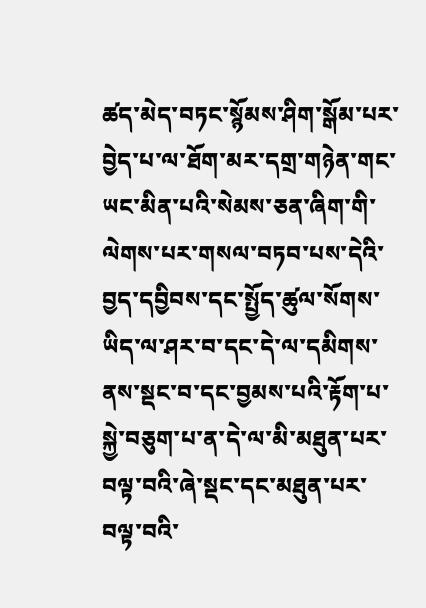ཚད་མེད་བཏང་སྙོམས་ཤིག་སྒོམ་པར་བྱེད་པ་ལ་ཐོག་མར་དགྲ་གཉེན་གང་ཡང་མིན་པའི་སེམས་ཅན་ཞིག་གི་ལེགས་པར་གསལ་བཏབ་པས་དེའི་བྱད་དབྱིབས་དང་སྤྱོད་ཚུལ་སོགས་ཡིད་ལ་ཤར་བ་དང་དེ་ལ་དམིགས་ནས་སྡང་བ་དང་བྱམས་པའི་རྟོག་པ་སྐྱེ་བཅུག་པ་ན་དེ་ལ་མི་མཐུན་པར་བལྟ་བའི་ཞེ་སྡང་དང་མཐུན་པར་བལྟ་བའི་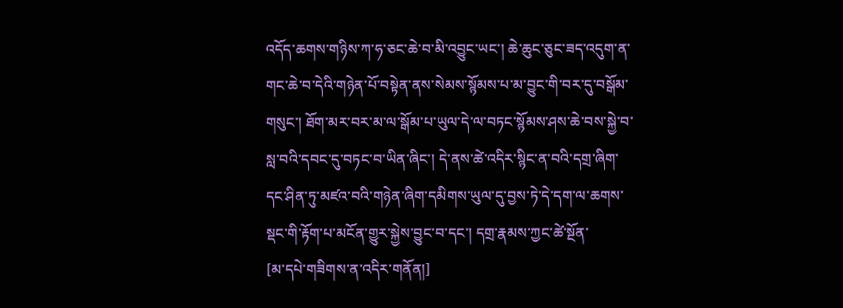འདོད་ཆགས་གཉིས་ཀ་ཧ་ཅང་ཆེ་བ་མི་འབྱུང་ཡང་། ཆེ་ཆུང་ཅུང་ཟད་འདུག་ན་གང་ཆེ་བ་དེའི་གཉེན་པོ་བསྟེན་ནས་སེམས་སྙོམས་པ་མ་བྱུང་གི་བར་དུ་བསྒོམ་གསུང་། ཐོག་མར་བར་མ་ལ་སྒོམ་པ་ཡུལ་དེ་ལ་བཏང་སྙོམས་ཤས་ཆེ་བས་སྐྱེ་བ་སླ་བའི་དབང་དུ་བཏང་བ་ཡིན་ཞིང་། དེ་ནས་ཚེ་འདིར་སྙིང་ན་བའི་དགྲ་ཞིག་དང་ཤིན་ཏུ་མཛའ་བའི་གཉེན་ཞིག་དམིགས་ཡུལ་དུ་བྱས་ཏེ་དེ་དག་ལ་ཆགས་སྡང་གི་རྟོག་པ་མངོན་གྱུར་སྐྱེས་བྱུང་བ་དང་། དགྲ་རྣམས་ཀྱང་ཚེ་སྔོན་
[མ་དཔེ་གཟིགས་ན་འདིར་གནོན།]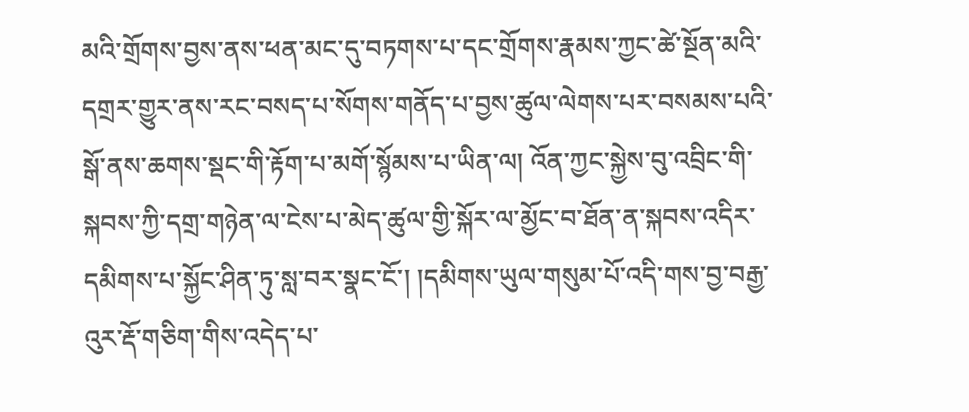མའི་གྲོགས་བྱས་ནས་ཕན་མང་དུ་བཏགས་པ་དང་གྲོགས་རྣམས་ཀྱང་ཚེ་སྔོན་མའི་དགྲར་གྱུར་ནས་རང་བསད་པ་སོགས་གནོད་པ་བྱས་ཚུལ་ལེགས་པར་བསམས་པའི་སྒོ་ནས་ཆགས་སྡང་གི་རྟོག་པ་མགོ་སྙོམས་པ་ཡིན་ལ། འོན་ཀྱང་སྐྱེས་བུ་འབྲིང་གི་སྐབས་ཀྱི་དགྲ་གཉེན་ལ་ངེས་པ་མེད་ཚུལ་གྱི་སྐོར་ལ་མྱོང་བ་ཐོན་ན་སྐབས་འདིར་དམིགས་པ་སྐྱོང་ཤིན་ཏུ་སླ་བར་སྣང་ངོ་། །དམིགས་ཡུལ་གསུམ་པོ་འདི་གས་བྱ་བརྒྱ་འུར་རྡོ་གཅིག་གིས་འདེད་པ་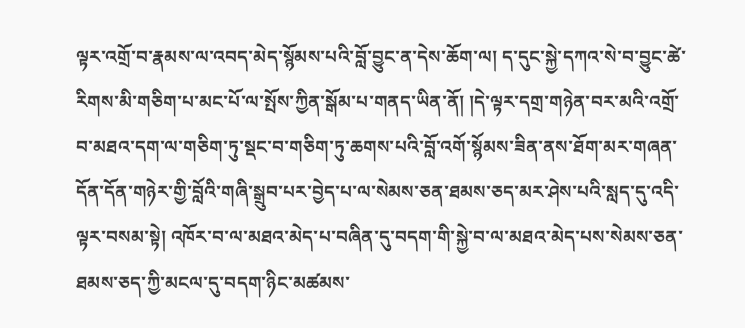ལྟར་འགྲོ་བ་རྣམས་ལ་འབད་མེད་སྙོམས་པའི་བློ་བྱུང་ན་དེས་ཆོག་ལ། ད་དུང་སྐྱེ་དཀའ་སེ་བ་བྱུང་ཚེ་རིགས་མི་གཅིག་པ་མང་པོ་ལ་སྤོས་ཀྱིན་སྒོམ་པ་གནད་ཡིན་ནོ། །དེ་ལྟར་དགྲ་གཉེན་བར་མའི་འགྲོ་བ་མཐའ་དག་ལ་གཅིག་ཏུ་སྡང་བ་གཅིག་ཏུ་ཆགས་པའི་བློ་འགོ་སྙོམས་ཟིན་ནས་ཐོག་མར་གཞན་དོན་དོན་གཉེར་གྱི་བློའི་གཞི་སྒྲུབ་པར་བྱེད་པ་ལ་སེམས་ཅན་ཐམས་ཅད་མར་ཤེས་པའི་སླད་དུ་འདི་ལྟར་བསམ་སྟེ། འཁོར་བ་ལ་མཐའ་མེད་པ་བཞིན་དུ་བདག་གི་སྐྱེ་བ་ལ་མཐའ་མེད་པས་སེམས་ཅན་ཐམས་ཅད་ཀྱི་མངལ་དུ་བདག་ཉིང་མཚམས་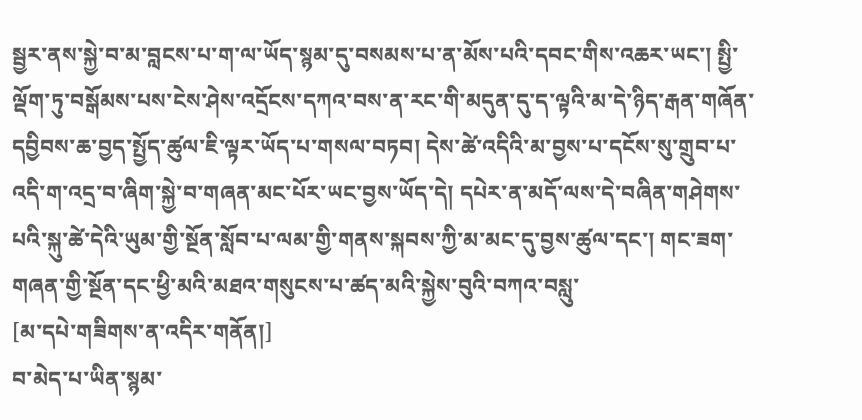སྦྱར་ནས་སྐྱེ་བ་མ་བླངས་པ་ག་ལ་ཡོད་སྙམ་དུ་བསམས་པ་ན་མོས་པའི་དབང་གིས་འཆར་ཡང་། སྤྱི་ལྡོག་ཏུ་བསྒོམས་པས་ངེས་ཤེས་འདྲོངས་དཀའ་བས་ན་རང་གི་མདུན་དུ་ད་ལྟའི་མ་དེ་ཉིད་རྒན་གཞོན་དབྱིབས་ཆ་བྱད་སྤྱོད་ཚུལ་ཇི་ལྟར་ཡོད་པ་གསལ་བཏབ། དེས་ཚེ་འདིའི་མ་བྱས་པ་དངོས་སུ་གྲུབ་པ་འདི་ག་འདྲ་བ་ཞིག་སྐྱེ་བ་གཞན་མང་པོར་ཡང་བྱས་ཡོད་དེ། དཔེར་ན་མདོ་ལས་དེ་བཞིན་གཤེགས་པའི་སྐུ་ཚེ་དེའི་ཡུམ་གྱི་སྔོན་སློབ་པ་ལམ་གྱི་གནས་སྐབས་ཀྱི་མ་མང་དུ་བྱས་ཚུལ་དང་། གང་ཟག་གཞན་གྱི་སྔོན་དང་ཕྱི་མའི་མཐའ་གསུངས་པ་ཚད་མའི་སྐྱེས་བུའི་བཀའ་བསླུ་
[མ་དཔེ་གཟིགས་ན་འདིར་གནོན།]
བ་མེད་པ་ཡིན་སྙམ་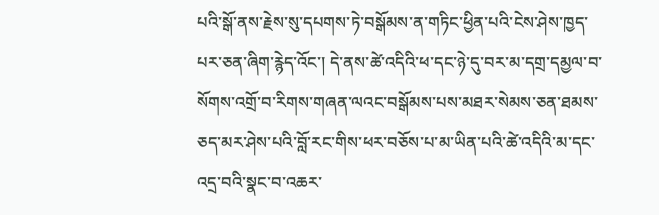པའི་སྒོ་ནས་རྗེས་སུ་དཔགས་ཏེ་བསྒོམས་ན་གཏིང་ཕྱིན་པའི་ངེས་ཤེས་ཁྱད་པར་ཅན་ཞིག་རྙེད་འོང་། དེ་ནས་ཚེ་འདིའི་ཕ་དང་ཉེ་དུ་བར་མ་དགྲ་དམྱལ་བ་སོགས་འགྲོ་བ་རིགས་གཞན་ལའང་བསྒོམས་པས་མཐར་སེམས་ཅན་ཐམས་ཅད་མར་ཤེས་པའི་བློ་རང་གིས་ཕར་བཅོས་པ་མ་ཡིན་པའི་ཚེ་འདིའི་མ་དང་འདྲ་བའི་སྣང་བ་འཆར་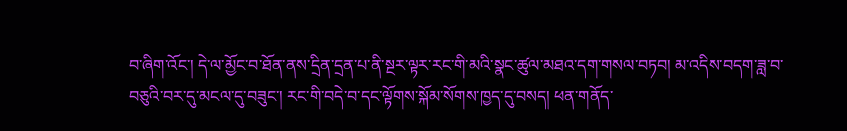བ་ཞིག་འོང་། དེ་ལ་མྱོང་བ་ཐོན་ནས་དྲིན་དྲན་པ་ནི་སྔར་ལྟར་རང་གི་མའི་སྣང་ཚུལ་མཐའ་དག་གསལ་བཏབ། མ་འདིས་བདག་ཟླ་བ་བཅུའི་བར་དུ་མངལ་དུ་བཟུང་། རང་གི་བདེ་བ་དང་ལྟོགས་སྐོམ་སོགས་ཁྱད་དུ་བསད། ཕན་གནོད་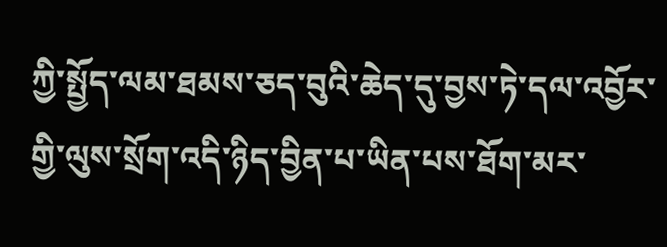ཀྱི་སྤྱོད་ལམ་ཐམས་ཅད་བུའི་ཆེད་དུ་བྱས་ཏེ་དལ་འབྱོར་གྱི་ལུས་སྲོག་འདི་ཉིད་བྱིན་པ་ཡིན་པས་ཐོག་མར་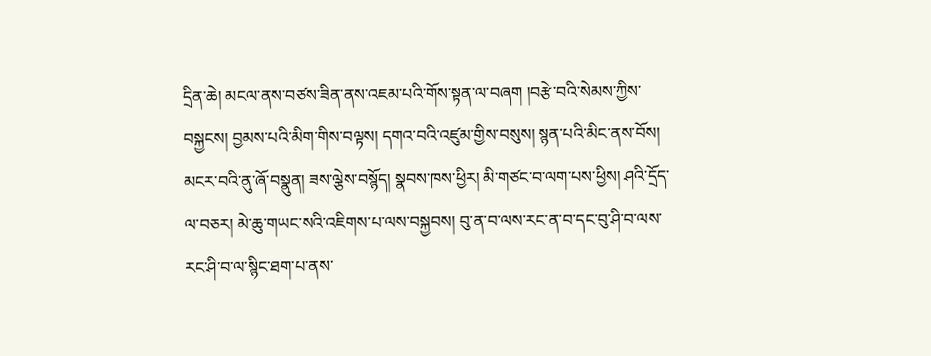དྲིན་ཆེ། མངལ་ནས་བཙས་ཟིན་ནས་འཇམ་པའི་གོས་སྟན་ལ་བཞག །བརྩེ་བའི་སེམས་ཀྱིས་བསྐྱངས། བྱམས་པའི་མིག་གིས་བལྟས། དགའ་བའི་འཛུམ་གྱིས་བསུས། སྙན་པའི་མིང་ནས་བོས། མངར་བའི་ནུ་ཞོ་བསྣུན། ཟས་ལྕེས་བསྙོད། སྣབས་ཁས་ཕྱིར། མི་གཙང་བ་ལག་པས་ཕྱིས། ཤའི་དྲོད་ལ་བཅར། མེ་ཆུ་གཡང་སའི་འཇིགས་པ་ལས་བསྐྱབས། བུ་ན་བ་ལས་རང་ན་བ་དང་བུ་ཤི་བ་ལས་རང་ཤི་བ་ལ་སྙིང་ཐག་པ་ནས་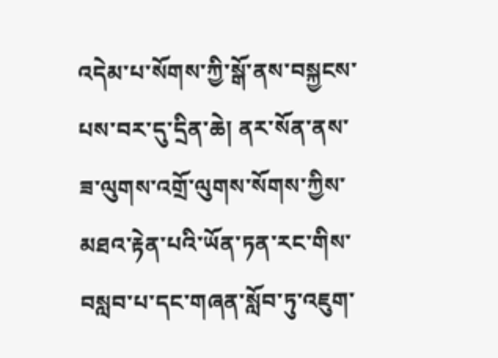འདེམ་པ་སོགས་ཀྱི་སྒོ་ནས་བསྐྱངས་པས་བར་དུ་དྲིན་ཆེ། ནར་སོན་ནས་ཟ་ལུགས་འགྲོ་ལུགས་སོགས་ཀྱིས་མཐའ་རྟེན་པའི་ཡོན་ཏན་རང་གིས་བསླབ་པ་དང་གཞན་སློབ་ཏུ་འཇུག་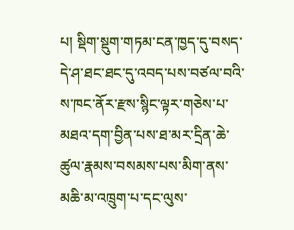པ། སྡིག་སྡུག་གཏམ་ངན་ཁྱད་དུ་བསད་དེ་ཤ་ཐང་ཐང་དུ་འབད་པས་བཙལ་བའི་ས་ཁང་ནོར་རྫས་སྙིང་ལྟར་གཅེས་པ་མཐའ་དག་བྱིན་པས་ཐ་མར་དྲིན་ཆེ་ཚུལ་རྣམས་བསམས་པས་མིག་ནས་མཆི་མ་འཁྲུག་པ་དང་ལུས་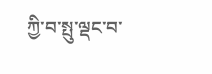ཀྱི་བ་སྤུ་ལྡང་བ་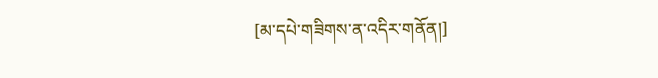[མ་དཔེ་གཟིགས་ན་འདིར་གནོན།]